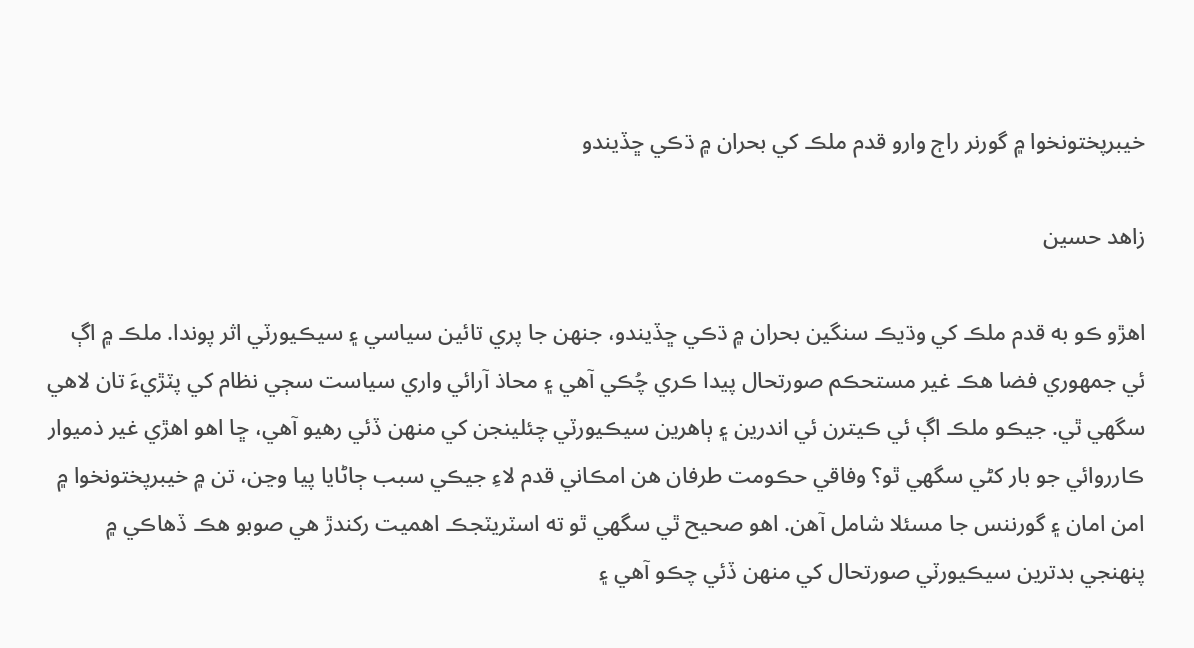خيبرپختونخوا ۾ گورنر راڄ وارو قدم ملڪ کي بحران ۾ ڌڪي ڇڏيندو

زاهد حسين

اهڙو ڪو به قدم ملڪ کي وڌيڪ سنگين بحران ۾ ڌڪي ڇڏيندو، جنهن جا پري تائين سياسي ۽ سيڪيورٽي اثر پوندا. ملڪ ۾ اڳ ئي جمهوري فضا هڪ غير مستحڪم صورتحال پيدا ڪري چُڪي آهي ۽ محاذ آرائي واري سياست سڄي نظام کي پٽڙيءَ تان لاهي سگهي ٿي. جيڪو ملڪ اڳ ئي ڪيترن ئي اندرين ۽ ٻاهرين سيڪيورٽي چئلينجن کي منهن ڏئي رهيو آهي، ڇا اهو اهڙي غير ذميوار ڪارروائي جو بار کڻي سگهي ٿو؟ وفاقي حڪومت طرفان هن امڪاني قدم لاءِ جيڪي سبب ڄاڻايا پيا وڃن، تن ۾ خيبرپختونخوا ۾ امن امان ۽ گورننس جا مسئلا شامل آهن. اهو صحيح ٿي سگهي ٿو ته اسٽريٽجڪ اهميت رکندڙ هي صوبو هڪ ڏهاڪي ۾ پنهنجي بدترين سيڪيورٽي صورتحال کي منهن ڏئي چڪو آهي ۽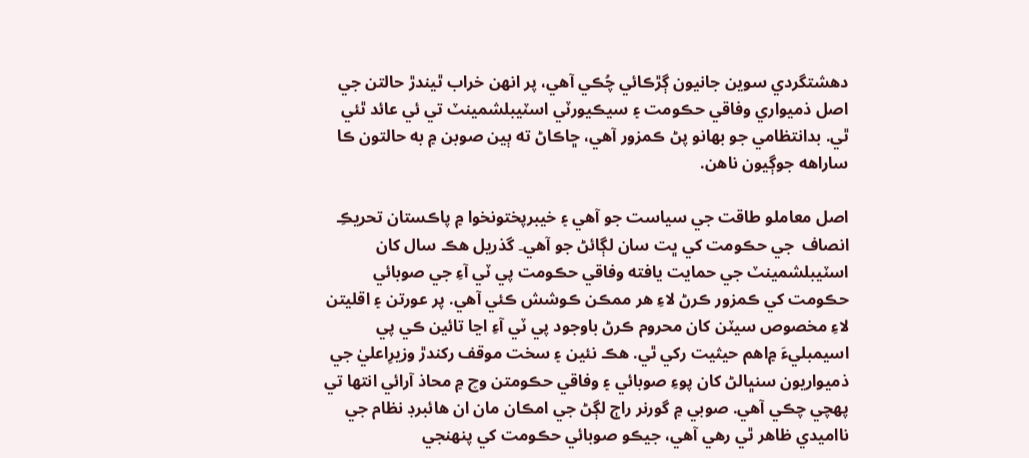دهشتگردي سوين جانيون ڳڙڪائي چُڪي آهي، پر انهن خراب ٿيندڙ حالتن جي اصل ذميواري وفاقي حڪومت ۽ سيڪيورٽي اسٽيبلشمينٽ تي ئي عائد ٿئي ٿي. بدانتظامي جو بهانو پڻ ڪمزور آهي، ڇاڪاڻ ته ٻين صوبن ۾ به حالتون ڪا ساراهه جوڳيون ناهن.

اصل معاملو طاقت جي سياست جو آهي ۽ خيبرپختونخوا ۾ پاڪستان تحريڪِ انصاف  جي حڪومت کي ڀت سان لڳائڻ جو آهي۔ گذريل هڪ سال کان اسٽيبلشمينٽ جي حمايت يافته وفاقي حڪومت پي ٽي آءِ جي صوبائي حڪومت کي ڪمزور ڪرڻ لاءِ هر ممڪن ڪوشش ڪئي آهي. پر عورتن ۽ اقليتن لاءِ مخصوص سيٽن کان محروم ڪرڻ باوجود پي ٽي آءِ اڃا تائين ڪي پي اسيمبليءَ ۾اهم حيثيت رکي ٿي. هڪ نئين ۽ سخت موقف رکندڙ وزيرِاعليٰ جي ذميواريون سنڀالڻ کان پوءِ صوبائي ۽ وفاقي حڪومتن وچ ۾ محاذ آرائي انتها تي پهچي چڪي آهي. صوبي ۾ گورنر راڄ لڳڻ جي امڪان مان ان هائبرڊ نظام جي نااميدي ظاهر ٿي رهي آهي، جيڪو صوبائي حڪومت کي پنهنجي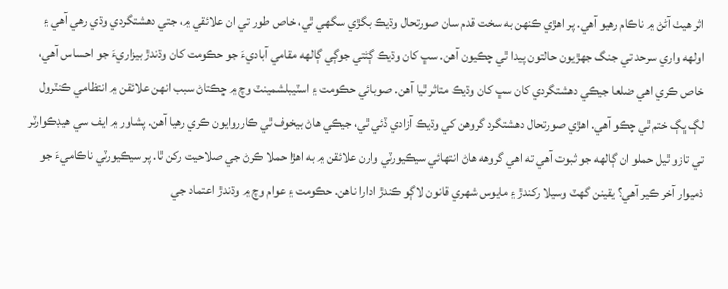اثر هيٺ آڻڻ ۾ ناڪام رهيو آهي. پر اهڙي ڪنهن به سخت قدم سان صورتحال وڌيڪ بگڙي سگهي ٿي، خاص طور تي ان علائقي ۾، جتي دهشتگردي وڌي رهي آهي ۽ اولھه واري سرحد تي جنگ جهڙيون حالتون پيدا ٿي چڪيون آهن. سڀ کان وڌيڪ ڳڻتي جوڳي ڳالهه مقامي آباديءَ جو حڪومت کان وڌندڙ بيزاريءَ جو احساس آهي، خاص ڪري اهي ضلعا جيڪي دهشتگردي کان سڀ کان وڌيڪ متاثر ٿيا آهن. صوبائي حڪومت ۽ اسٽيبلشمينٽ وچ ۾ ڇڪتاڻ سبب انهن علائقن ۾ انتظامي ڪنٽرول لڳ ڀڳ ختم ٿي چڪو آهي. اهڙي صورتحال دهشتگرد گروهن کي وڌيڪ آزادي ڏئي ٿي، جيڪي هاڻ بيخوف ٿي ڪارروايون ڪري رهيا آهن. پشاور ۾ ايف سي هيڊڪوارٽر تي تازو ٿيل حملو ان ڳالهه جو ثبوت آهي ته اهي گروهه هاڻ انتهائي سيڪيورٽي وارن علائقن ۾ به اهڙا حملا ڪرڻ جي صلاحيت رکن ٿا. پر سيڪيورٽي ناڪاميءَ جو ذميوار آخر ڪير آهي؟ يقينن گهٽ وسيلا رکندڙ ۽ مايوس شهري قانون لاڳو ڪندڙ ادارا ناهن. حڪومت ۽ عوام وچ ۾ وڌندڙ اعتماد جي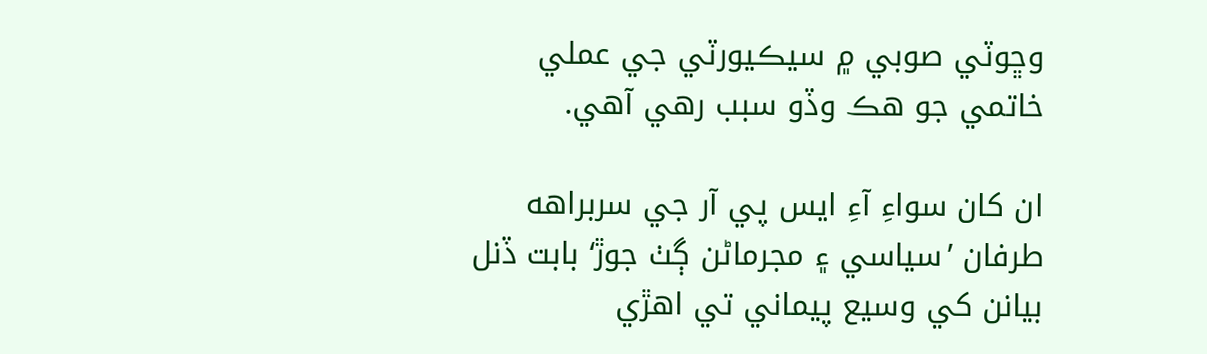وڇوٽي صوبي ۾ سيڪيورٽي جي عملي خاتمي جو هڪ وڏو سبب رهي آهي.

ان کان سواءِ آءِ ايس پي آر جي سربراهه طرفان ’سياسي ۽ مجرماڻن ڳٺ جوڙ‘ بابت ڏنل بيانن کي وسيع پيماني تي اهڙي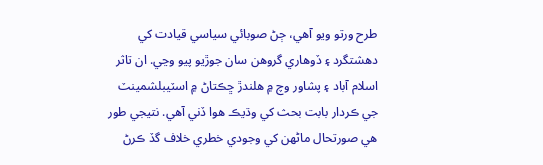طرح ورتو ويو آهي، ڄڻ صوبائي سياسي قيادت کي دهشتگرد ۽ ڏوهاري گروهن سان جوڙيو پيو وڃي. ان تاثر اسلام آباد ۽ پشاور وچ ۾ هلندڙ ڇڪتاڻ ۾ اسٽيبلشمينٽ جي ڪردار بابت بحث کي وڌيڪ هوا ڏني آهي. نتيجي طور هي صورتحال ماڻهن کي وجودي خطري خلاف گڏ ڪرڻ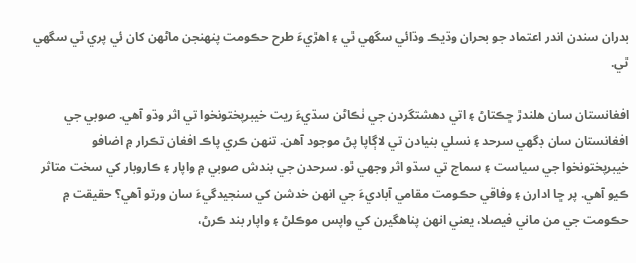بدران سندن اندر اعتماد جو بحران وڌيڪ وڌائي سگهي ٿي ۽ اهڙيءَ طرح حڪومت پنهنجن ماڻهن کان ئي پري ٿي سگهي ٿي.

افغانستان سان هلندڙ ڇڪتاڻ ۽ اتي دهشتگردن جي ٺڪاڻن سڌيءَ ريت خيبرپختونخوا تي اثر وڌو آهي. صوبي جي افغانستان سان ڊگهي سرحد ۽ نسلي بنيادن تي لاڳاپا پڻ موجود آهن. تنهن ڪري پاڪ افغان تڪرار ۾ اضافو خيبرپختونخوا جي سياست ۽ سماج تي سڌو اثر وجهي ٿو. سرحدن جي بندش صوبي ۾ واپار ۽ ڪاروبار کي سخت متاثر ڪيو آهي. پر ڇا ادارن ۽ وفاقي حڪومت مقامي آباديءَ جي انهن خدشن کي سنجيدگيءَ سان ورتو آهي؟ حقيقت ۾ حڪومت جي من ماني فيصلا، يعني انهن پناهگيرن کي واپس موڪلڻ ۽ واپار بند ڪرڻ،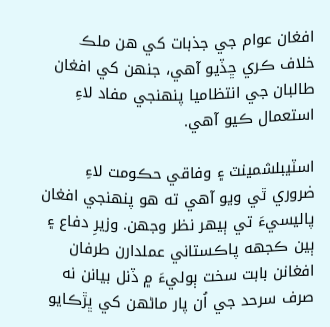افغان عوام جي جذبات کي هن ملڪ خلاف ڪري ڇڏيو آهي، جنهن کي افغان طالبان جي انتظاميا پنهنجي مفاد لاءِ استعمال ڪيو آهي.

اسٽيبلشمينٽ ۽ وفاقي حڪومت لاءِ ضروري ٿي ويو آهي ته هو پنهنجي افغان پاليسيءَ تي ٻيهر نظر وجهن. وزيرِ دفاع ۽ ٻين ڪجهه پاڪستاني عملدارن طرفان افغانن بابت سخت ٻوليءَ ۾ ڏنل بيانن نه صرف سرحد جي اُن پار ماڻهن کي ڀڙڪايو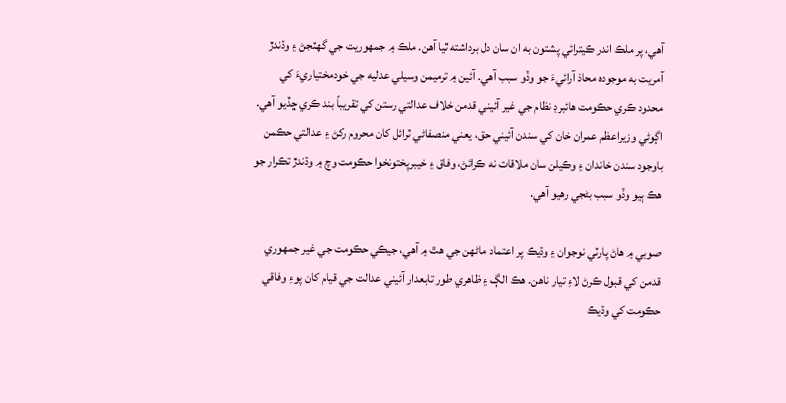آهي، پر ملڪ اندر ڪيترائي پشتون به ان سان دل برداشته ٿيا آهن. ملڪ ۾ جمهوريت جي گهٽجڻ ۽ وڌندڙ آمريت به موجوده محاذ آرائيءَ جو وڏو سبب آهي. آئين ۾ ترميمن وسيلي عدليه جي خودمختياريءَ کي محدود ڪري حڪومت هائبرڊ نظام جي غير آئيني قدمن خلاف عدالتي رستن کي تقريباً بند ڪري ڇڏيو آهي. اڳوڻي وزيراعظم عمران خان کي سندن آئيني حق، يعني منصفاڻي ٽرائل کان محروم رکڻ ۽ عدالتي حڪمن باوجود سندن خاندان ۽ وڪيلن سان ملاقات نه ڪرائڻ، وفاق ۽ خيبرپختونخوا حڪومت وچ ۾ وڌندڙ تڪرار جو هڪ ٻيو وڏو سبب بڻجي رهيو آهي.

صوبي ۾ هاڻ پارٽي نوجوان ۽ وڌيڪ پر اعتماد ماڻهن جي هٿ ۾ آهي، جيڪي حڪومت جي غير جمهوري قدمن کي قبول ڪرڻ لاءِ تيار ناهن. هڪ الڳ ۽ ظاهري طور تابعدار آئيني عدالت جي قيام کان پوءِ وفاقي حڪومت کي وڌيڪ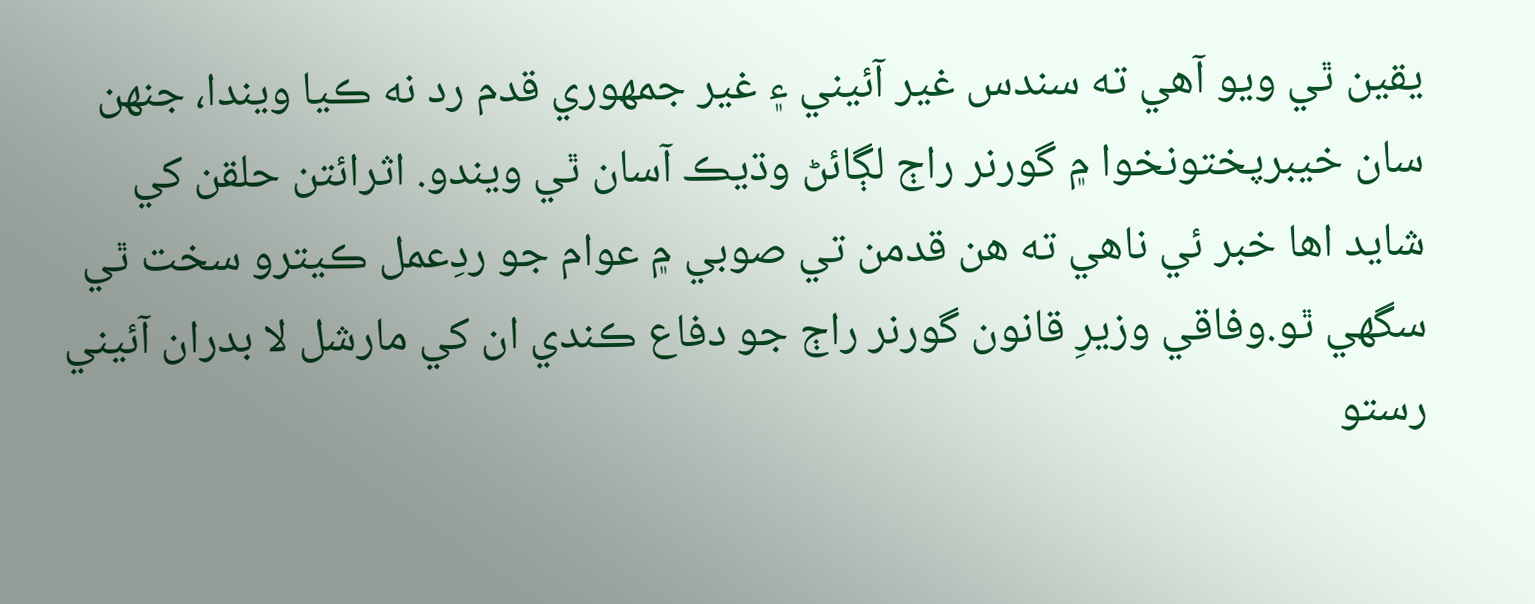يقين ٿي ويو آهي ته سندس غير آئيني ۽ غير جمهوري قدم رد نه ڪيا ويندا، جنهن سان خيبرپختونخوا ۾ گورنر راڄ لڳائڻ وڌيڪ آسان ٿي ويندو. اثرائتن حلقن کي شايد اها خبر ئي ناهي ته هن قدمن تي صوبي ۾ عوام جو ردِعمل ڪيترو سخت ٿي سگهي ٿو.وفاقي وزيرِ قانون گورنر راڄ جو دفاع ڪندي ان کي مارشل لا بدران آئيني رستو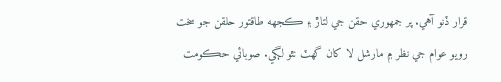قرار ڏنو آهي. پر جمهوري حقن جي لتاڙ ۽ ڪجهه طاقتور حلقن جو سخت رويو عوام جي نظر ۾ مارشل لا کان گهٽ نٿو لڳي. صوبائي حڪومت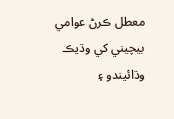معطل ڪرڻ عوامي بيچيني کي وڌيڪ وڌائيندو ۽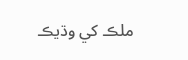ملڪ کي وڌيڪ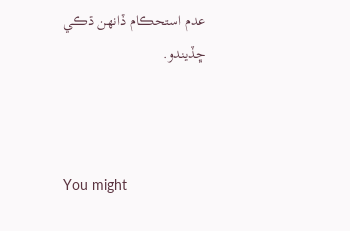عدم استحڪام ڏانهن ڌڪي ڇڏيندو.



You might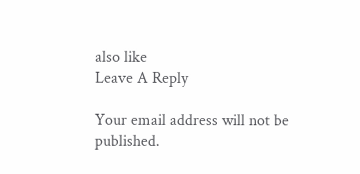also like
Leave A Reply

Your email address will not be published.